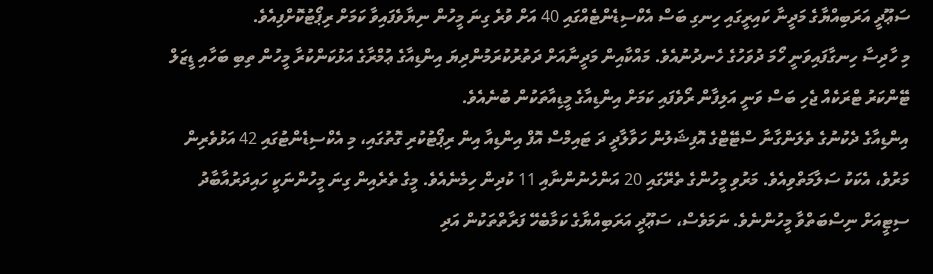ސަޢޫދީ އަރަބިއްޔާގެ މަދީނާ ކައިރީގައި ހިނގި ބަސް އެކްސިޑެންޓެއްގައި 40 އަށް ވުރެ ގިނަ މީހުން ނިޔާވެފައިވާ ކަމަށް ރިޕޯޓުކޮށްފިއެވެ.
މި ހާދިސާ ހިނގާފައިވަނީ ހޯމަ ދުވަހުގެ ހެނދުނުއެވެ. މައްކާއިން މަދީނާއަށް ދަތުރުކުރަމުންދިޔަ އިންޑިއާގެ ޢުމްރާގެ އަޅުކަންކުރާ މީހުން ތިބި ބަހާއި ޑީޒަލް ޓޭންކަރު ޓްރަކެއް ޖެހި ބަސް ވަނީ އަލިފާން ރޯވެފައި ކަމަށް އިންޑިއާގެ މީޑިއާތަކުން ބުނެއެވެ.
އިންޑިއާގެ ދެކުނުގެ ތެލަންގާނާ ސްޓޭޓްގެ އޮފިޝަލުން ހަވާލާދީ ދަ ޓައިމްސް އޮފް އިންޑިއާ އިން ރިޕޯޓުކުރި ގޮތުގައި، މި އެކްސިޑެންޓުގައި 42 އަޅުވެރިން މަރުވެ، އެކަކު ސަލާމަތްވިއެވެ. މަރުވި މީހުންގެ ތެރޭގައި 20 އަންހެނުންނާއި 11 ކުދިން ހިމެނެއެވެ. މީގެ ތެރެއިން ގިނަ މީހުންނަކީ ހައިދަރުއާބާދު ސިޓީއަށް ނިސްބަތްވާ މީހުންނެވެ. ނަމަވެސް، ސަޢޫދީ އަރަބިއްޔާގެ ކަމާބެހޭ ފަރާތްތަކުން އަދި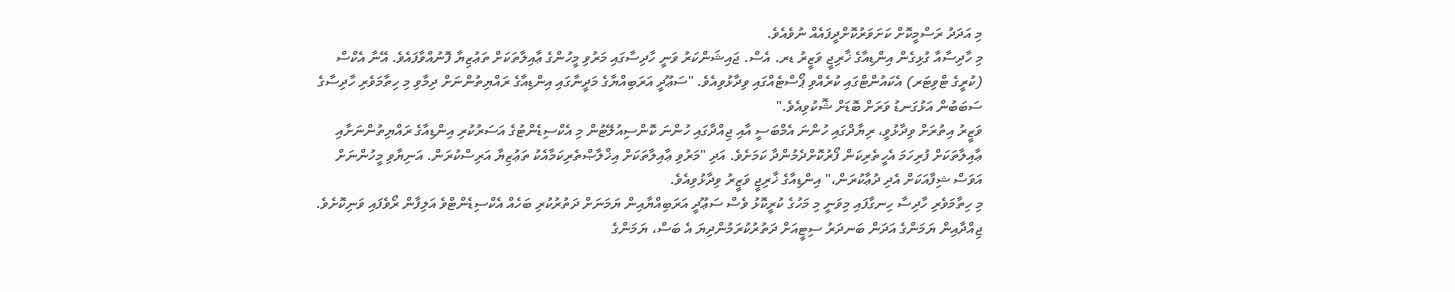މި އަދަދު ރަސްމީކޮށް ކަށަވަރުކޮށްދީފައެއް ނުވެއެވެ.
މި ހާދިސާއާ ގުޅިގެން އިންޑިއާގެ ޚާރިޖީ ވަޒީރު ޑރ. އެސް. ޖައިޝަންކަރު ވަނީ ހާދިސާގައި މަރުވި މީހުންގެ ޢާއިލާތަކަށް ތަޢުޒިޔާ ފޮނުއްވާފައެވެ. އޭނާ އެކްސް (ކުރީގެ ޓްވިޓަރ) އެކައުންޓްގައި ކުރެއްވި ޕޯސްޓެއްގައި ވިދާޅުވިއެވެ. "ސަޢޫދީ އަރަބިއްޔާގެ މަދީނާގައި އިންޑިއާގެ ރައްޔިތުންނަށް ދިމާވި މި ހިތާމަވެރި ހާދިސާގެ ސަބަބުން އަޅުގަނޑު ވަރަށް ބޮޑަށް ޝޮކުވިއެވެ."
ވަޒީރު އިތުރަށް ވިދާޅުވީ، ރިޔާދްގައި ހުންނަ އެމްބަސީ އާއި ޖިއްދާގައި ހުންނަ ކޮންސިއުލޭޓުން މި އެކްސިޑެންޓުގެ އަސަރުކުރި އިންޑިއާގެ ރައްޔިތުންނަށާއި ޢާއިލާތަކަށް ފުރިހަމަ އެހީތެރިކަން ފޯރުކޮށްދެމުންދާ ކަމަށެވެ. އަދި "މަރުވި ޢާއިލާތަކަށް އިޚްލާޞްތެރިކަމާއެކު ތަޢުޒިޔާ އަރިސްކުރަން. އަނިޔާވި މީހުންނަށް އަވަސް ޝިފާއަކަށް އެދި ދުޢާކުރަން،" އިންޑިއާގެ ޚާރިޖީ ވަޒީރު ވިދާޅުވިއެވެ.
މި ހިތާމަވެރި ހާދިސާ ހިނގާފައި މިވަނީ މި މަހުގެ ކުރީކޮޅު ވެސް ސަޢޫދީ އަރަބިއްޔާއިން ޔަމަނަށް ދަތުރުކުރި ބަހެއް އެކްސިޑެންޓްވެ އަލިފާން ރޯވެފައި ވަނިކޮށެވެ. ޖިއްދާއިން ޔަމަންގެ އަދަން ބަނދަރު ސިޓީއަށް ދަތުރުކުރަމުންދިޔަ އެ ބަސް، ޔަމަންގެ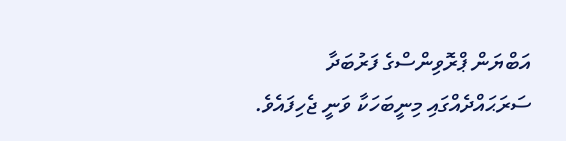އަބްޔަން ޕްރޮވިންސްގެ ފަރުބަދާ ސަރަޙައްދެއްގައި މިނީބަހަކާ ވަނީ ޖެހިފައެވެ.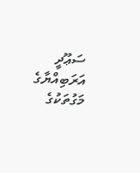ސަޢޫދީ އަރަބިއްޔާގެ މަގުތަކުގެ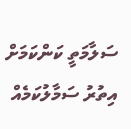ސަލާމަތީ ކަންކަމަށް އިތުރު ސަމާލުކަމެއް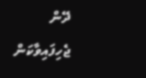ދޭން ޖެހިފައިވާކަން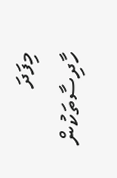މިފަދަ ހާދިސާތަކުން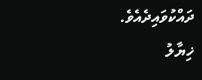ދައްކުވައިދެއެވެ.
ޚިޔާލު